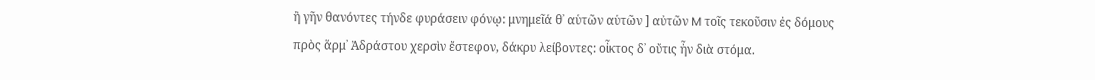ἢ γῆν θανόντες τήνδε φυράσειν φόνῳ: μνημεῖά θ᾽ αὑτῶν αὑτῶν ] αὐτῶν M τοῖς τεκοῦσιν ἐς δόμους πρὸς ἅρμ᾽ Ἀδράστου χερσὶν ἔστεφον, δάκρυ λείβοντες: οἶκτος δ᾽ οὔτις ἦν διὰ στόμα.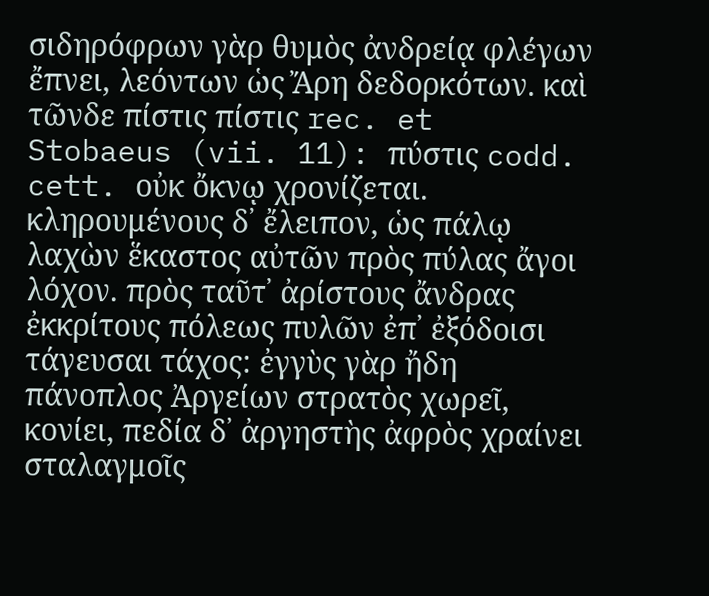σιδηρόφρων γὰρ θυμὸς ἀνδρείᾳ φλέγων ἔπνει, λεόντων ὡς Ἄρη δεδορκότων. καὶ τῶνδε πίστις πίστις rec. et Stobaeus (vii. 11): πύστις codd. cett. οὐκ ὄκνῳ χρονίζεται. κληρουμένους δ᾽ ἔλειπον, ὡς πάλῳ λαχὼν ἕκαστος αὐτῶν πρὸς πύλας ἄγοι λόχον. πρὸς ταῦτ᾽ ἀρίστους ἄνδρας ἐκκρίτους πόλεως πυλῶν ἐπ᾽ ἐξόδοισι τάγευσαι τάχος: ἐγγὺς γὰρ ἤδη πάνοπλος Ἀργείων στρατὸς χωρεῖ, κονίει, πεδία δ᾽ ἀργηστὴς ἀφρὸς χραίνει σταλαγμοῖς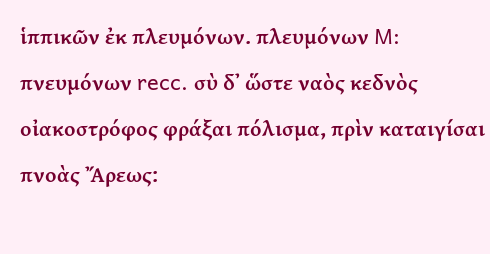ἱππικῶν ἐκ πλευμόνων. πλευμόνων M: πνευμόνων recc. σὺ δ᾽ ὥστε ναὸς κεδνὸς οἰακοστρόφος φράξαι πόλισμα, πρὶν καταιγίσαι πνοὰς Ἄρεως: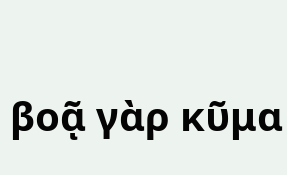βοᾷ γὰρ κῦμα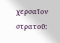χερσαῖον στρατοῦ: